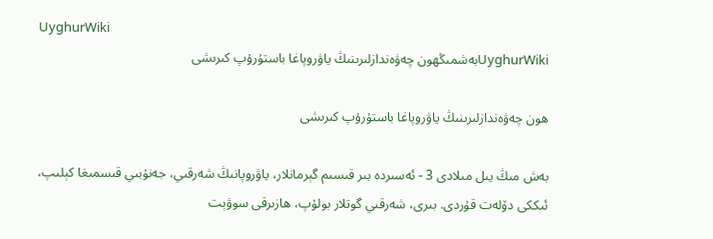UyghurWiki
UyghurWikiبەشمىڭھون چەۋەندازلىرىنىڭ ياۋروپاغا باستۇرۇپ كىرىشى

ھون چەۋەندازلىرىنىڭ ياۋروپاغا باستۇرۇپ كىرىشى

بەش مىڭ يىل مىلادى 3 - ئەسىردە بىر قىسىم گېرمانلار، ياۋروپانىڭ شەرقىي، جەنۇبىي قىسمىغا كېلىپ، ئىككى دۆلەت قۇردى. بىرى، شەرقىي گوتلار بولۇپ، ھازىرقى سوۋېت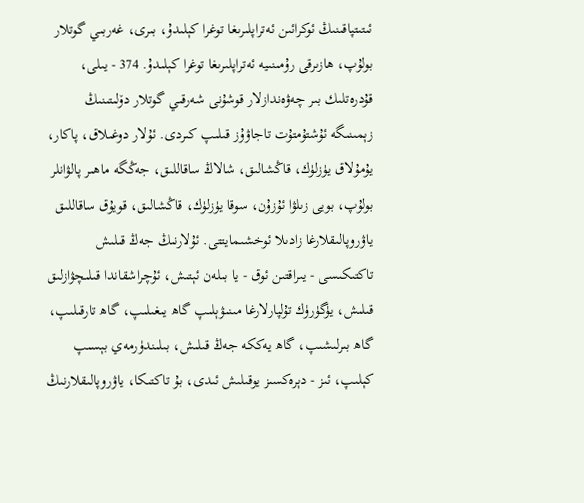ئىتىتپاقىنىڭ ئوكرائىن ئەتراپلىرىغا توغرا كېلىدۇ، بىرى، غەربىي گوتلار بولۇپ، ھازىرقى رۇمىنىيە ئەتراپلىرىغا توغرا كېلىدۇ. 374 - يىلى، قۇدرەتلىك بىر چەۋەندازلار قوشۇنى شەرقىي گوتلار دۆلىتىنىڭ زېمىنىگە ئۇشتۇمتۇت تاجاۋۇز قىلىپ كىردى. ئۇلار دوغىلاق، پاكار، يۇمۇلاق يۈزلۈك، قاڭشالىق، شالاڭ ساقاللىق، جەڭگە ماھىر پالۋانلر بولۇپ، بويى زىلۋا ئۇزۇن، سوقا يۈزلۈك، قاڭشالىق، قويۇق ساقاللىق ياۋروپالىقلارغا زادىلا ئوخشىمايتتى. ئۇلارنىڭ جەڭ قىلىش تاكتىكىسى - يىراقتىن ئوق - يا بىلەن ئېتىش، ئۇچراشقاندا قىلىچۋازلىق قىلىش، يۈگۈرۈك تۇلپارلارغا مىنىۋېلىپ گاھ يىغىلىپ، گاھ تارقىلىپ، گاھ بىرلىشىپ، گاھ يەككە جەڭ قىلىش، بىلىندۈرمەي بېسىپ كېلىپ، ئىز - دېرەكسىز يوقىلىش ئىدى، بۇ تاكتىكا، ياۋروپالىقلارنىڭ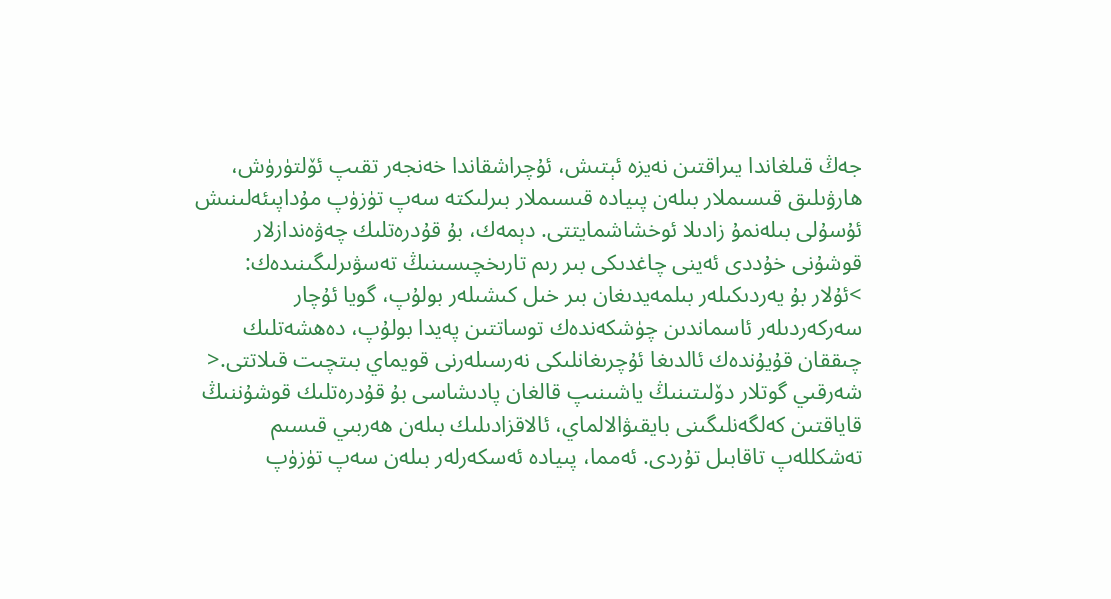جەڭ قىلغاندا يىراقتىن نەيزە ئېتىش، ئۇچراشقاندا خەنجەر تقىپ ئۆلتۈرۈش، ھارۋىلىق قىسىملار بىلەن پىيادە قىسىملار بىرلىكتە سەپ تۈزۈپ مۇداپىئەلىنىش ئۇسۇلى بىلەنمۇ زادىلا ئوخشاشمايتتى. دېمەك، بۇ قۇدرەتلىك چەۋەندازلار قوشۇنى خۇددى ئەينى چاغدىكى بىر رىم تارىخچىسىنىڭ تەسۋىرلىگىنىدەك: >ئۇلار بۇ يەردىكىلەر بىلمەيدىغان بىر خىل كىشىلەر بولۇپ، گويا ئۇچار سەركەردىلەر ئاسماندىن چۈشكەندەك توساتتىن پەيدا بولۇپ، دەھشەتلىك چىققان قۇيۇندەك ئالدىغا ئۇچرىغانلىكى نەرسىلەرنى قويماي بىتچىت قىلاتتى.< شەرقىي گوتلار دۆلىتىنىڭ ياشىنىپ قالغان پادىشاسى بۇ قۇدرەتلىك قوشۇننىڭ قاياقتىن كەلگەنلىگىنى بايقىۋالالماي، ئالاقزادىلىك بىلەن ھەربىي قىسىم تەشكللەپ تاقابىل تۇردى. ئەمما، پىيادە ئەسكەرلەر بىلەن سەپ تۈزۈپ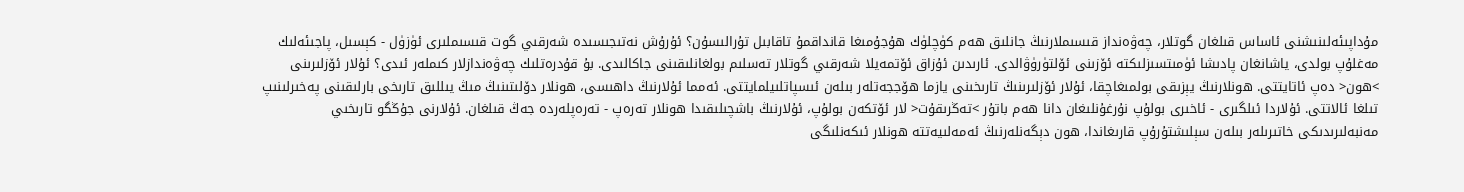مۇداپىئەلىنىشنى ئاساس قىلغان گوتلار، چەۋەنداز قىسىملارنىڭ جانلىق ھەم كۈچلۈك ھۇجۇمىغا قانداقمۇ تاقابىل تۇرالىسۇن؟ ئۇرۇش نەتىجىسىدە شەرقىي گوت قىسىملىرى ئۈزۈل - كېسىل، پاجىئەلىك مەغلۇپ بولدى، ياشانغان پادىشا ئۈمىتسىزلىكتە ئۆزىنى ئۆلتۈرۈۋالدى. ئارىدىن ئۇزاق ئۆتمەيلا شەرقىي گوتلار تەسلىم بولغانلىقىنى جاكالىدى. بۇ قۇدرەتلىك چەۋەندازلار كىملەر ئىدى؟ ئۇلار ئۆزلىرىنى >ھون< دەپ ئاتايتتى. ھونلارنىڭ يېزىقى بولمىغاچقا، ئۇلار ئۆزلىرىنىڭ تارىخىنى يازما ھۆججەتلەر بىلەن ئىسپاتلىيلمايتتى. ئەمما ئۇلارنىڭ داھىسى، ھونلار دۆلىتىنىڭ مىڭ يىللىق تارىخى بارلىقىنى پەخىرلىنىپ تىلغا ئالاتتى. ئۇلاردا ئىلگىرى - ئاخىرى بولۇپ نۇرغۇنلىغان دانا ھەم باتۇر >تەڭرىقۇت< لار ئۆتكەن بولۇپ، ئۇلارنىڭ باشچىلىقىدا ھونلار تەرەپ - تەرەپلەردە جەڭ قىلغان. ئۇلارنى جۇڭگو تارىخىي مەنبەلىرىدىكى خاتىرىلەر بىلەن سېلىشتۇرۇپ قارىغاندا، ھون دېگەنلەرنىڭ ئەمەلىيەتتە ھونلار ئىكەنلىگى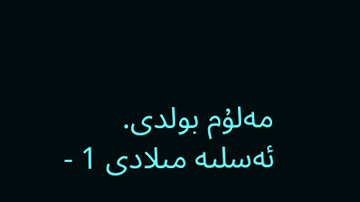مەلۇم بولدى. ئەسلىە مىلادى 1 -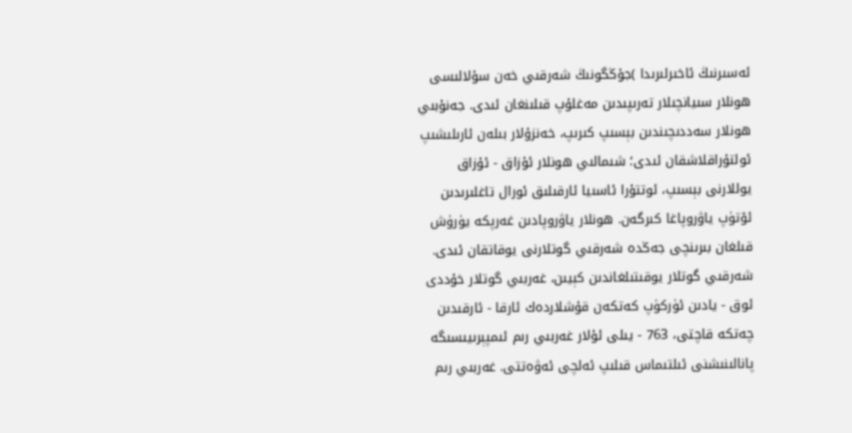ئەسىرنىڭ ئاخىرلىرىدا )جۇڭگونىڭ شەرقىي خەن سۇلالىسى ھونلار سىيانچىلار تەرىپىدىن مەغلۇپ قىلىنغان ئىدى. جەنۇبىي ھونلار سەددىچىندىن بېسىپ كىرىپ، خەنزۇلار بىلەن ئارىلىشىپ ئولتۇراقلاشقان ئىدى؛ شىمالىي ھونلار ئۇزاق - ئۇزاق يوللارنى بېسىپ، ئوتتۇرا ئاسىيا ئارقىلىق ئورال تاغلىرىدىن ئۆتۈپ ياۋروپاغا كىرگەن. ھونلار ياۋروپادىن غەرپكە يۈرۈش قىلغان بىرىنچى جەڭدە شەرقىي گوتلارنى يوقاتقان ئىدى. شەرقىي گوتلار يوقىتىلغاندىن كېيىن، غەربىي گوتلار خۇددى ئوق - يادىن ئۈركۈپ كەتكەن قۇشلاردەك ئارقا - ئارقىدىن چەتكە قاچتى، 763 - يىلى ئۇلار غەربىي رىم ئىمپېرىيىسىگە پانالىنىشنى ئىلتىماس قىلىپ ئەلچى ئەۋەتتى. غەربىي رىم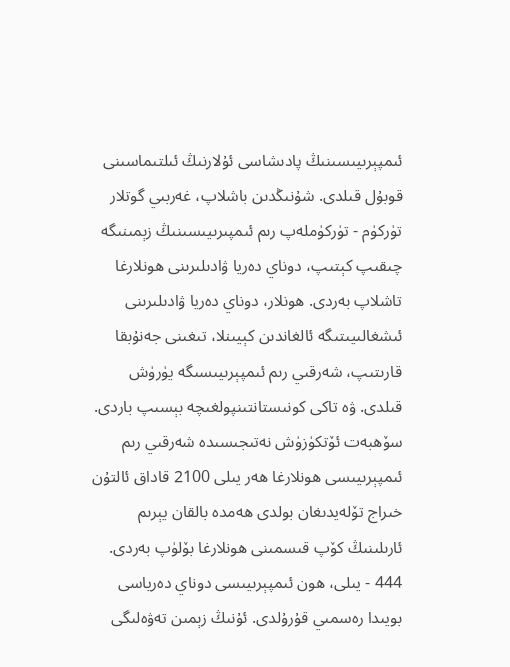ئىمپېرىيىسىنىڭ پادىشاسى ئۇلارنىڭ ئىلتىماسىنى قوبۇل قىلدى. شۇنىڭدىن باشلاپ، غەربىي گوتلار تۈركۈم - تۈركۈملەپ رىم ئىمپىرىيىسىنىڭ زېمىنىگە چىقىپ كېتىپ، دوناي دەريا ۋادىلىرىنى ھونلارغا تاشلاپ بەردى. ھونلار، دوناي دەريا ۋادىلىرىنى ئىشغالىيىتىگە ئالغاندىن كېيىنلا، تىغىنى جەنۇبقا قارىتىپ، شەرقىي رىم ئىمپېرىيىسىگە يۈرۈش قىلدى. ۋە تاكى كونىستانتىنپولغىچە بېسىپ باردى. سۆھبەت ئۆتكۈزۈش نەتىجىسىدە شەرقىي رىم ئىمپېرىيىسى ھونلارغا ھەر يىلى 2100 قاداق ئالتۇن خىراج تۆلەيدىغان بولدى ھەمدە بالقان يېرىم ئارىلىنىڭ كۆپ قىسمىنى ھونلارغا بۆلۈپ بەردى. 444 - يىلى، ھون ئىمپېرىيىسى دوناي دەرياسى بويىدا رەسمىي قۇرۇلدى. ئۇنىڭ زېمىن تەۋەلىگى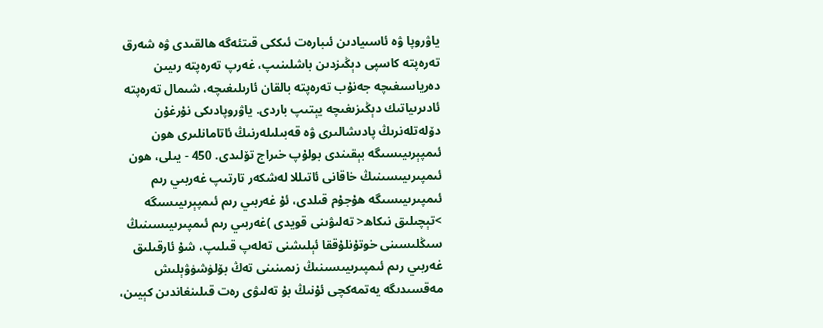ياۋروپا ۋە ئاسىيادىن ئىبارەت ئىككى قىتئەگە ھالقىدى ۋە شەرق تەرەپتە كاسپى دېڭىزدىن باشلىنىپ، غەرپ تەرەپتە رىيىن دەرياسىغىچە جەنۇب تەرەپتە بالقان ئارىلىغىچە، شىمال تەرەپتە ئادىرىياتىك دېڭىزىغىچە يېتىپ باردى. ياۋروپادىكى نۇرغۇن دۆلەتلەنرىڭ پادىشالىرى ۋە قەبىلىلەرنىڭ ئاتامانلىرى ھون ئىمپېرىيىسىگە بېقىندى بولۇپ خىراج تۆلىدى. 450 - يىلى، ھون ئىمپىرىيىسىنىڭ خاقانى ئاتىللا لەشكەر تارتىپ غەربىي رىم ئىمپىرىيىسىگە ھۇجۇم قىلدى، ئۇ غەربىي رىم ئىمپېرىيىسىگە >تېچىلىق نىكاھ< تەلىۋىنى قويدى )غەربىي رىم ئىمپىرىيىسىنىڭ سىڭلىسىنى خوتۇنلۇققا ئېلىشنى تەلەپ قىلىپ، شۇ ئارقىلىق غەربىي رىم ئىمپىرىيىسىنىڭ زىمىنىنى تەڭ بۆلۈشۈۋېلىش مەقسىدىگە يەتمەكچى ئۇنىڭ بۇ تەلىۋى رەت قىلىنغاندىن كېيىن،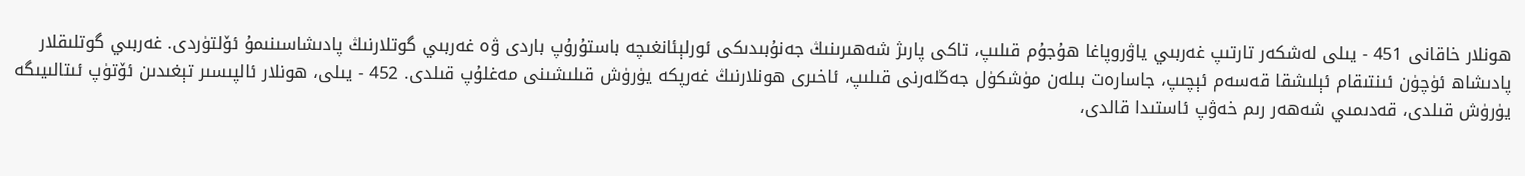ھونلار خاقانى 451 - يىلى لەشكەر تارتىپ غەربىي ياۋروپاغا ھۇجۇم قىلىپ، تاكى پارىژ شەھىرىنىڭ جەنۇبىدىكى ئورلېئانغىچە باستۇرۇپ باردى ۋە غەربىي گوتلارنىڭ پادىشاسىنىمۇ ئۆلتۈردى. غەربىي گوتلىقلار پادىشاھ ئۈچۈن ئىنتىقام ئېلىشقا قەسەم ئېچىپ، جاسارەت بىلەن مۈشكۈل جەڭلەرنى قىلىپ، ئاخىرى ھونلارنىڭ غەرپكە يۈرۈش قىلىشىنى مەغلۇپ قىلدى. 452 - يىلى، ھونلار ئالپىسىر تېغىدىن ئۆتۈپ ئىتالىيىگە يۈرۈش قىلدى، قەدىمىي شەھەر رىم خەۋپ ئاستىدا قالدى،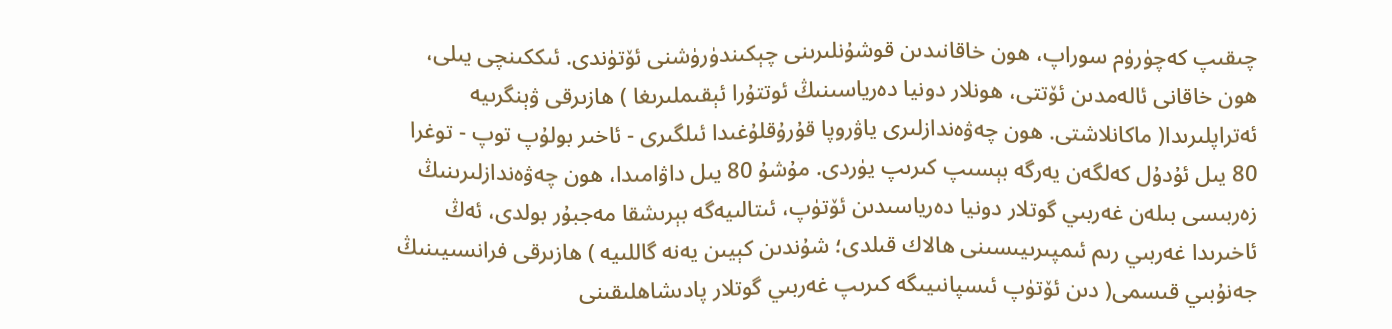چىقىپ كەچۈرۈم سوراپ، ھون خاقانىدىن قوشۇنلىرىنى چېكىندۈرۈشنى ئۆتۈندى. ئىككىنچى يىلى، ھون خاقانى ئالەمدىن ئۆتتى، ھونلار دونيا دەرياسىنىڭ ئوتتۇرا ئېقىملىرىغا ) ھازىرقى ۋېنگرىيە ئەتراپلىرىدا( ماكانلاشتى. ھون چەۋەندازلىرى ياۋروپا قۇرۇقلۇغىدا ئىلگىرى - ئاخىر بولۇپ توپ - توغرا 80 يىل ئۇدۇل كەلگەن يەرگە بېسىپ كىرىپ يۈردى. مۇشۇ 80 يىل داۋامىدا، ھون چەۋەندازلىرىنىڭ زەربىسى بىلەن غەربىي گوتلار دونيا دەرياسىدىن ئۆتۈپ، ئىتالىيەگە بېرىشقا مەجبۇر بولدى، ئەڭ ئاخىرىدا غەربىي رىم ئىمپىرىيىسىنى ھالاك قىلدى؛ شۇندىن كېيىن يەنە گاللىيە ) ھازىرقى فرانسىيىنىڭ جەنۇبىي قىسمى( دىن ئۆتۈپ ئىسپانىيىگە كىرىپ غەربىي گوتلار پادىشاھلىقىنى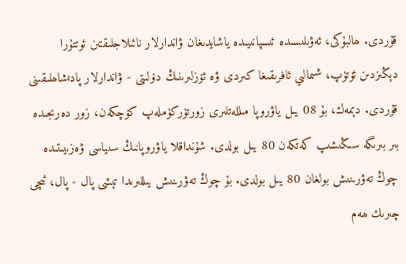قۇردى. ھالبۇكى، ئەۋىلىسىدە ئىسپانىيىدە ياشايدىغان ۋاندارلار نائىلاجلىقتىن ئوتتۇرا دېڭىزدىن ئۆتۈپ، شىمالىي ئافرىقىغا كىردى ۋە ئۆزلىرىنىڭ دۆلىتى - ۋاندارلار پادىشاھلىقىنى قۇردى. دېمەك، بۇ 08 يىل ياۋروپا مىللەتلىرى زورتۈركۈملەپ كۆچكەن، زور دەرىجىدە بىر بىرىگە سىڭىشىپ كەتكەن 80 يىل بولدى. شۇنداقلا ياۋروپانىڭ سىياسى ۋەزىيىتىدە چوڭ تەۋرىنىش بولغان 80 يىل بولدى. بۇ چوڭ تەۋرىنىش يىللىرىدا تېشى پال - پال، ئىچى چىرىك ھەم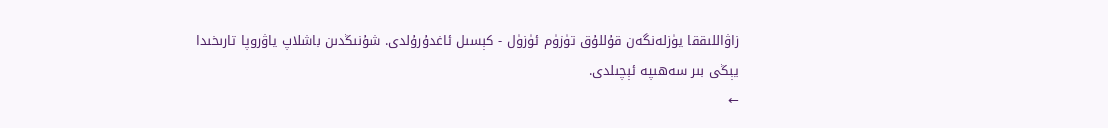زاۋاللىققا يۈزلەنگەن قۇللۇق تۈزۈم ئۈزۈل - كېسىل ئاغدۇرۇلدى. شۇنىڭدىن باشلاپ ياۋروپا تارىخىدا يېڭى بىر سەھىپە ئېچىلدى.
←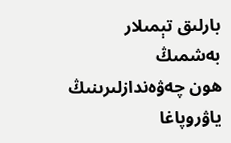بارلىق تېمىلار بەشمىڭ
ھون چەۋەندازلىرىنىڭ ياۋروپاغا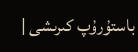باستۇرۇپ كىرىشى |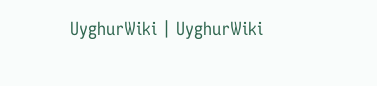UyghurWiki | UyghurWiki